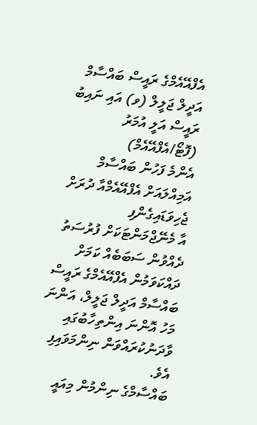އެފްއޭއެމްގެ ރައީސް ބައްސާމް އަދީލް ޖަލީލް (ވ) އައި ނައިބު ރައީސް އަލީ އުމަރު (ފޮޓޯ/އެފްއޭއެމް)
އެންމެ ފަހުން ބައްސާމް އަމިއްލައަށް އެފްއޭއެމްއާ ދުރަށް ޖެހިވަޑައިގެންފި
އާ މެނޭޖްމަންޓަކަށް ފުރުސަތު ދެއްވުން ސަބަބެއް ކަމަށް ދައްކަވަމުން އެފްއޭއެމްގެ ރައީސް ބައްސާމް އަދީލް ޖަލީލް، އަންނަ މަހު އޮންނަ އިންތިހާބުގައި ވާދަނުކުރައްވަން ނިންމަވައިފި އެވެ.
ބައްސާމްގެ ނިންމުން މިއައީ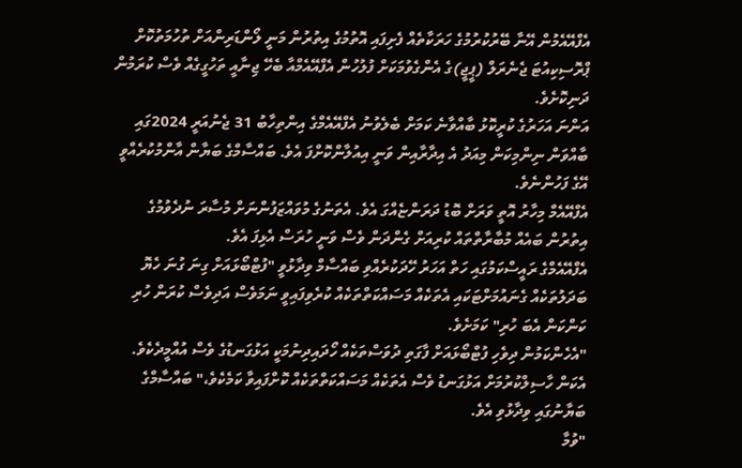އެފްއޭއެމުން އޭނާ ބޭރުކުރުމުގެ ހަރަކާތެއް ފެށިފައި އޮތުމުގެ އިތުރުން މަނީ ލޯންޑަރިންއަށް ތުހުމަތުކޮށް ޕްރޮސިކިއުޓަ ޖެނެރަލް (ޕީޖީ)ގެ އެންގެވުމަކަށް ފުލުހުން އެފްއޭއެމްއާ ބެހޭ ޖިނާއީ ތަހުގީގެއް ވެސް ކުރަމުން ދަނިކޮށެވެ.
އަންނަ އަހަރުގެ ކުރީކޮޅު ބާއްވާނެ ކަމަށް ބެލެވުނު އެފްއޭއެމްގެ އިންތިހާބު 31 ޖެނުއަރީ 2024ގައި ބާއްވަން ނިންމިކަން މިއަދު އެ އިދާރާއިން ވަނީ އިއުލާންކޮށްފަ އެވެ. ބައްސާމްގެ ބަޔާން އާންމުކުރެއްވީ އޭގެ ފަހުންނެވެ.
އެފްއޭއެމް މިހާރު އޮތީ ވަރަށް ބޮޑު ދަރަންޏެއްގަ އެވެ. އެތަނުގެ މުވައްޒަފުންނަށް މުސާރަ ނުދެވުމުގެ އިތުރުން ބައެއް މުބާރާތްތައް ކުރިއަށް ގެންދަން ވެސް ވަނީ ހުރަސް އެޅިފަ އެވެ.
އެފްއޭއެމްގެ ރައީސްކަމުގައި ހަތް އަހަރު ހޭދަކުރެއްވި ބައްސާމް ވިދާޅުވީ "ފުޓްބޯޅައަށް ގިނަ ގުނަ ހެޔޮ ބަދަލުތަކެއް ގެނައުމަށްޓަކައި އެތަކެއް މަސައްކަތްތަކެއް ކުރެވިފައިވީ ނަމަވެސް އަދިވެސް ކުރަން ހުރި ކަންކަން އެބަ ހުރި" ކަމަށެވެ.
"އެހެންކަމުން ދިވެހި ފުޓްބޯޅައަށް ފާގަތި ދުވަސްތަކެއް ހޯދައިދިނުމަކީ އަޅުގަނޑުގެ ވެސް އުއްމީދެކެވެ. އެކަން ހާސިލްކުރުމަށް އަޅުގަނޑު ވެސް އެތަކެއް މަސައްކަތްތަކެއް ކޮށްފައިވާ ކަމެކެވެ،" ބައްސާމްގެ ބަޔާނުގައި ވިދާޅުވި އެވެ.
"ވުމާ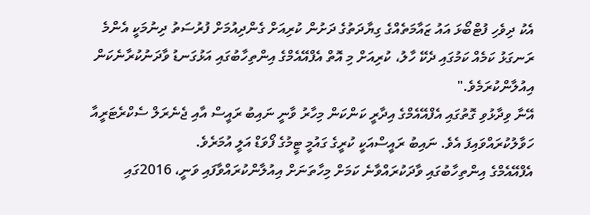އެކު ދިވެހި ފުޓްބޯޅަ އައު ޒައާމަތެއްގެ ގިޔާދަތުގެ ދަށުން ކުރިއަށް ގެންދިއުމަށް ފުރުސަތު ދިނުމަކީ އެންމެ ރަނގަޅު ކަމެއް ކަމުގައި ދެކޭ ހާލު، ކުރިއަށް މި އޮތް އެފްއޭއެމްގެ އިންތިހާބުގައި އަޅުގަނޑު ވާދަނުކުރާނެކަން އިއުލާންކުރަމެވެ."
އޭނާ ވިދާޅުވި ގޮތުގައި އެފްއޭއެމްގެ އިދާރީ ކަންކަން މިހާރު ވާނީ ނައިބު ރައީސް އާއި ޖެނެރަލް ސެކްރެޓަރީއާ ހަވާލުކުރައްވައިފަ އެވެ. ނައިބު ރައީސްއަކީ ކުރީގެ ގައުމީ ޓީމުގެ ފޯވަޑް އަލީ އުމަރެވެ.
އެފްއޭއެމްގެ އިންތިހާބުގައި ވާދަކުރައްވާނެ ކަމަށް މިހާތަނަށް އިއުލާންކުރައްވާފައި ވަނީ، 2016ގައި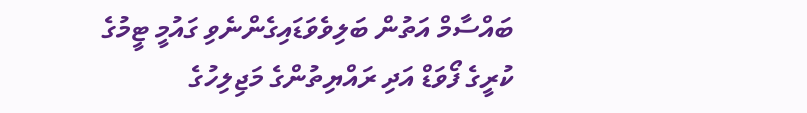ބައްސާމް އަތުން ބަލިވެވަޑައިގެންނެވި ގައުމީ ޓީމުގެ ކުރީގެ ފޯވަޑް އަދި ރައްޔިތުންގެ މަޖިލިހުގެ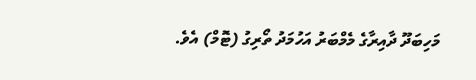މަހިބަދޫ ދާއިރާގެ މެމްބަރު އަހުމަދު ތޯރިގު (ޓޮމް) އެވެ.